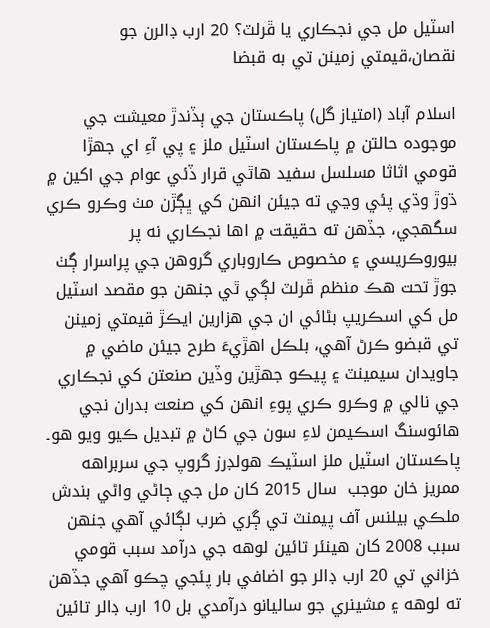اسٽيل مل جي نجڪاري يا ڦرلٽ؟ 20 ارب ڊالرن جو نقصان،قيمتي زمينن تي به قبضا

اسلام آباد (امتياز گل) پاڪستان جي ٻڏندڙ معيشت جي موجوده حالتن ۾ پاڪستان اسٽيل ملز ۽ پي آءِ اي جهڙا قومي اثاثا مسلسل سفيد هاٿي قرار ڏئي عوام جي اکين ۾ ڌوڙ وڌي پئي وڃي ته جيئن انهن کي ڀڳڙن مٺ وڪرو ڪري سگهجي، جڏهن ته حقيقت ۾ اها نجڪاري نه پر بيوروڪريسي ۽ مخصوص ڪاروباري گروهن جي پراسرار ڳٺ جوڙ تحت هڪ منظم ڦرلٽ لڳي ٿي جنهن جو مقصد اسٽيل مل کي اسڪريپ بڻائي ان جي هزارين ايڪڙ قيمتي زمينن تي قبضو ڪرڻ آهي، بلڪل اهڙيءَ طرح جيئن ماضي ۾ جاويدان سيمينٽ ۽ پيڪو جهڙين وڏين صنعتن کي نجڪاري جي نالي ۾ وڪرو ڪري پوءِ انهن کي صنعت بدران نجي هائوسنگ اسڪيمن لاءِ سون جي کاڻ ۾ تبديل ڪيو ويو هو۔ پاڪستان اسٽيل ملز اسٽيڪ هولڊرز گروپ جي سربراهه ممريز خان موجب  سال 2015 کان مل جي ڄاڻي واڻي بندش ملڪي بيلنس آف پيمنٽ تي ڳري ضرب لڳائي آهي جنهن سبب 2008 کان هينئر تائين لوهه جي درآمد سبب قومي خزاني تي 20 ارب ڊالر جو اضافي بار پئجي چڪو آهي جڏهن ته لوهه ۽ مشينري جو ساليانو درآمدي بل 10 ارب ڊالر تائين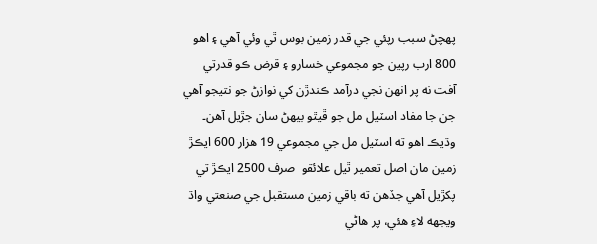پهچڻ سبب رپئي جي قدر زمين بوس ٿي وئي آهي ۽ اهو 800 ارب رپين جو مجموعي خسارو ۽ قرض ڪو قدرتي آفت نه پر انهن نجي درآمد ڪندڙن کي نوازڻ جو نتيجو آهي جن جا مفاد اسٽيل مل جو ڦيٿو بيهڻ سان جڙيل آهن۔ وڌيڪ اهو ته اسٽيل مل جي مجموعي 19 هزار 600 ايڪڙ زمين مان اصل تعمير ٿيل علائقو  صرف 2500 ايڪڙ تي پکڙيل آهي جڏهن ته باقي زمين مستقبل جي صنعتي واڌ ويجهه لاءِ هئي، پر هاڻي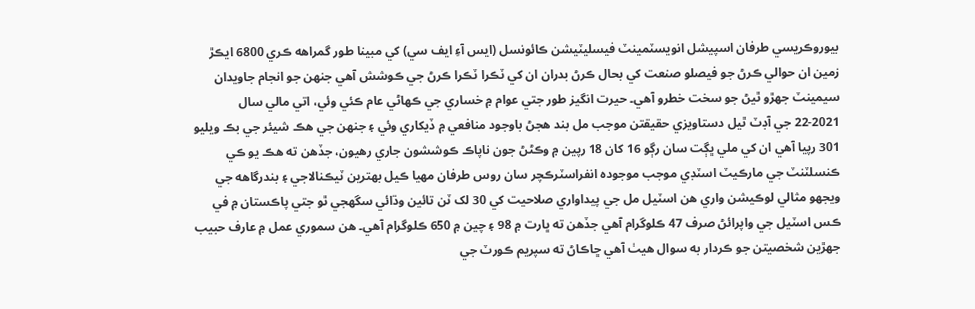بيوروڪريسي طرفان اسپيشل انويسٽمينٽ فيسليٽيشن ڪائونسل (ايس آءِ ايف سي) کي مبينا طور گمراهه ڪري 6800 ايڪڙ زمين ان حوالي ڪرڻ جو فيصلو صنعت کي بحال ڪرڻ بدران ان کي ٽڪرا ٽڪرا ڪرڻ جي ڪوشش آهي جنهن جو انجام جاويدان سيمينٽ جهڙو ٿيڻ جو سخت خطرو آهي۔ حيرت انگيز طور جتي عوام ۾ خساري جي ڪهاڻي عام ڪئي وئي، اتي مالي سال 2021-22 جي آڊٽ ٿيل دستاويزي حقيقتن موجب مل بند هجڻ باوجود منافعي ۾ ڏيکاري وئي ۽ جنهن جي هڪ شيئر جي بڪ ويليو 301 رپيا آهي ان کي ملي ڀڳت سان رڳو 16 کان 18 رپين ۾ وڪڻڻ جون ناپاڪ ڪوششون جاري رهيون، جڏهن ته هڪ يو ڪي ڪنسلٽنٽ جي مارڪيٽ اسٽڊي موجب موجوده انفراسٽرڪچر سان روس طرفان مهيا ڪيل بهترين ٽيڪنالاجي ۽ بندرگاهه جي ويجهو مثالي لوڪيشن واري هن اسٽيل مل جي پيداواري صلاحيت کي 30 لک ٽن تائين وڌائي سگهجي ٿو جتي پاڪستان ۾ في ڪس اسٽيل جي واپرائڻ صرف 47 ڪلوگرام آهي جڏهن ته ڀارت ۾ 98 ۽ چين ۾ 650 ڪلوگرام آهي۔ هن سموري عمل ۾ عارف حبيب جهڙين شخصيتن جو ڪردار به سوال هيٺ آهي ڇاڪاڻ ته سپريم ڪورٽ جي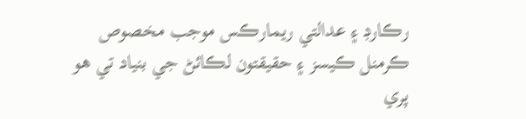رڪارڊ ۽ عدالتي ريمارڪس موجب مخصوص ڪرمنل ڪيسز ۽ حقيقتون لڪائڻ جي بنياد تي هو پري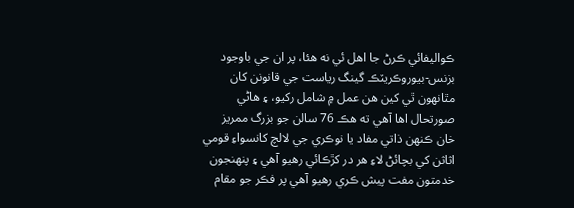ڪواليفائي ڪرڻ جا اهل ئي نه هئا، پر ان جي باوجود بزنس-بيوروڪريٽڪ گينگ رياست جي قانونن کان مٿانهون ٿي کين هن عمل ۾ شامل رکيو، ۽ هاڻي صورتحال اها آهي ته هڪ 76 سالن جو بزرگ ممريز خان ڪنهن ذاتي مفاد يا نوڪري جي لالچ کانسواءِ قومي اثاثن کي بچائڻ لاءِ هر در کڙڪائي رهيو آهي ۽ پنهنجون خدمتون مفت پيش ڪري رهيو آهي پر فڪر جو مقام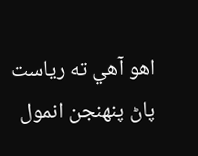اهو آهي ته رياست پاڻ پنهنجن انمول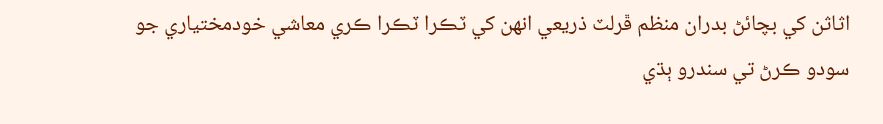اثاثن کي بچائڻ بدران منظم ڦرلٽ ذريعي انهن کي ٽڪرا ٽڪرا ڪري معاشي خودمختياري جو سودو ڪرڻ تي سندرو ٻڌي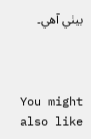بيٺي آهي۔



You might also like